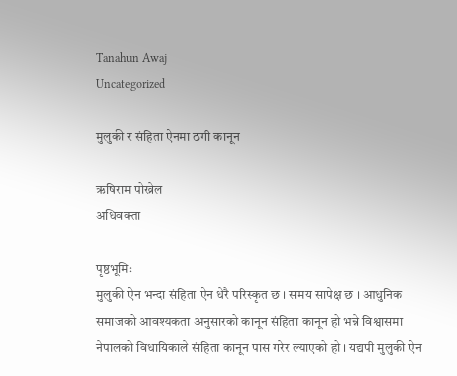Tanahun Awaj
Uncategorized

मुलुकी र संहिता ऐनमा ठगी कानून

ऋषिराम पोख्रेल
अधिवक्ता

पृष्ठभूमिः
मुलुकी ऐन भन्दा संहिता ऐन धेरै परिस्कृत छ । समय सापेक्ष छ । आधुनिक समाजको आवश्यकता अनुसारको कानून संहिता कानून हो भन्ने विश्वासमा नेपालको विधायिकाले संहिता कानून पास गरेर ल्याएको हो । यद्यपी मुलुकी ऐन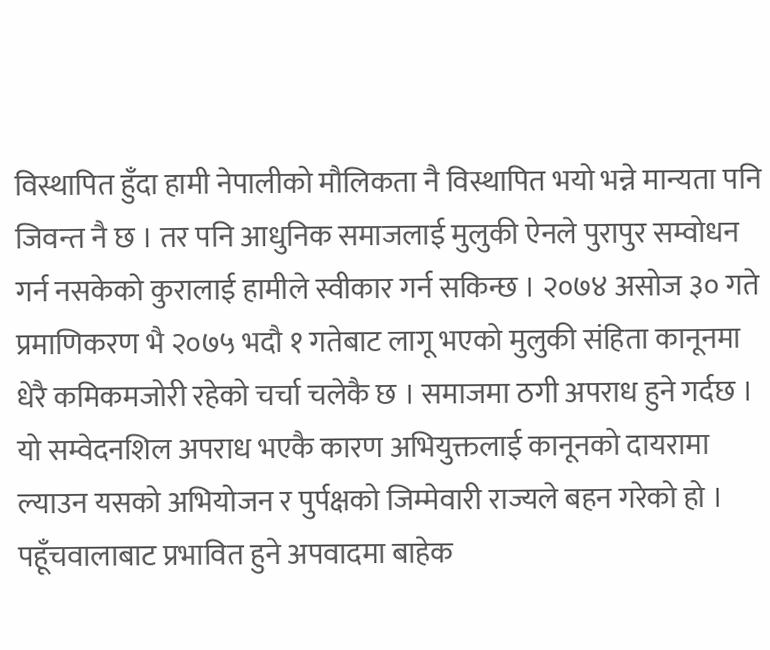विस्थापित हुँदा हामी नेपालीको मौलिकता नै विस्थापित भयो भन्ने मान्यता पनि जिवन्त नै छ । तर पनि आधुनिक समाजलाई मुलुकी ऐनले पुरापुर सम्वोधन गर्न नसकेको कुरालाई हामीले स्वीकार गर्न सकिन्छ । २०७४ असोज ३० गते प्रमाणिकरण भै २०७५ भदौ १ गतेबाट लागू भएको मुलुकी संहिता कानूनमा धेरै कमिकमजोरी रहेको चर्चा चलेकै छ । समाजमा ठगी अपराध हुने गर्दछ । यो सम्वेदनशिल अपराध भएकै कारण अभियुक्तलाई कानूनको दायरामा ल्याउन यसको अभियोजन र पुर्पक्षको जिम्मेवारी राज्यले बहन गरेको हो । पहूँचवालाबाट प्रभावित हुने अपवादमा बाहेक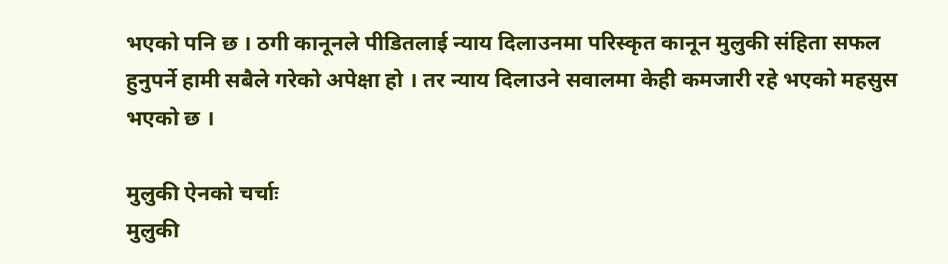भएको पनि छ । ठगी कानूनले पीडितलाई न्याय दिलाउनमा परिस्कृत कानून मुलुकी संहिता सफल हुनुपर्ने हामी सबैले गरेको अपेक्षा हो । तर न्याय दिलाउने सवालमा केही कमजारी रहे भएको महसुस भएको छ ।

मुलुकी ऐनको चर्चाः
मुलुकी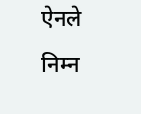ऐनले निम्न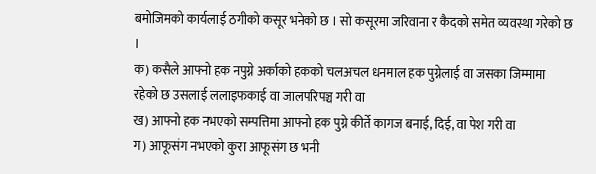बमोजिमको कार्यलाई ठगीको कसूर भनेको छ । सो कसूरमा जरिवाना र कैदको समेत व्यवस्था गरेको छ ।
क) कसैले आफ्नो हक नपुग्ने अर्काको हकको चलअचल धनमाल हक पुग्नेलाई वा जसका जिम्मामा रहेको छ उसलाई ललाइफकाई वा जालपरिपञ्च गरी वा
ख) आफ्नो हक नभएको सम्पत्तिमा आफ्नो हक पुग्ने कीर्ते कागज बनाई, दिई, वा पेश गरी वा
ग) आफूसंग नभएको कुरा आफूसंग छ भनी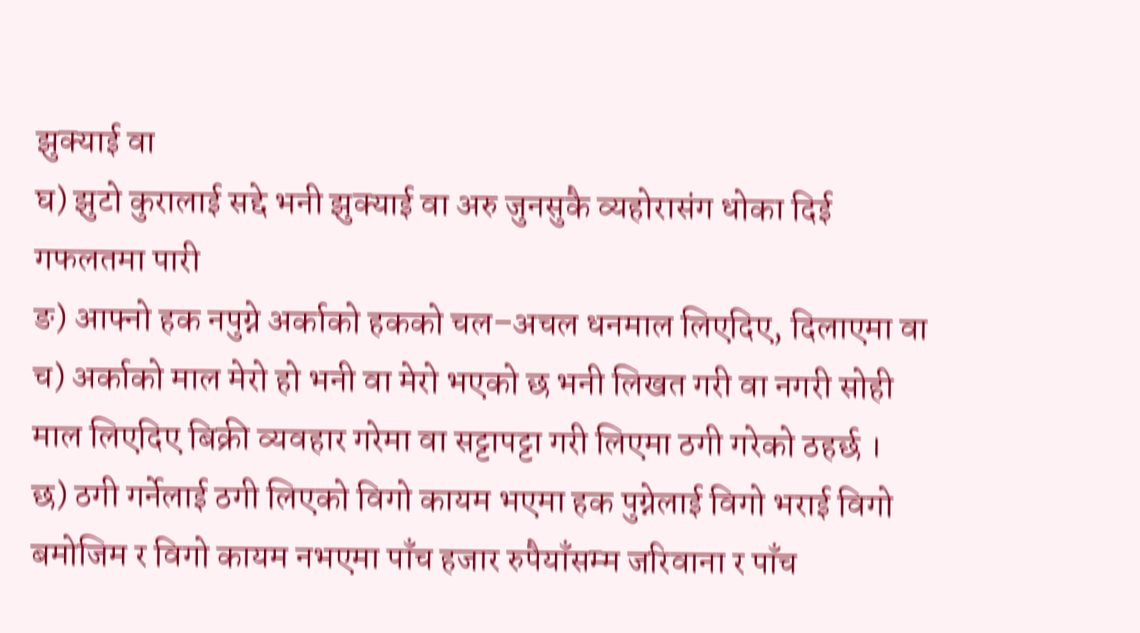झुक्याई वा
घ) झुटो कुरालाई सद्दे भनी झुक्याई वा अरु जुनसुकै व्यहोरासंग धोका दिई गफलतमा पारी
ङ) आफ्नो हक नपुग्ने अर्काको हकको चल–अचल धनमाल लिएदिए, दिलाएमा वा
च) अर्काको माल मेरो हो भनी वा मेरो भएको छ भनी लिखत गरी वा नगरी सोही माल लिएदिए बिक्री व्यवहार गरेमा वा सट्टापट्टा गरी लिएमा ठगी गरेको ठहर्छ ।
छ) ठगी गर्नेलाई ठगी लिएको विगो कायम भएमा हक पुग्नेलाई विगो भराई विगो बमोजिम र विगो कायम नभएमा पाँच हजार रुपैयाँसम्म जरिवाना र पाँच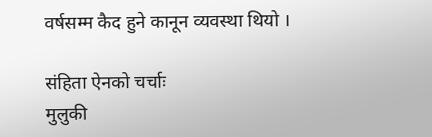वर्षसम्म कैद हुने कानून व्यवस्था थियो ।

संहिता ऐनको चर्चाः
मुलुकी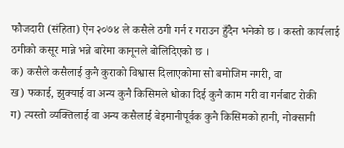फौजदारी (संहिता) ऐन २०७४ ले कसैले ठगी गर्न र गराउन हुँदैन भनेको छ । कस्तो कार्यलाई ठगीको कसूर मान्ने भन्ने बारेमा कानूनले बोलिदिएको छ ।
क) कसैले कसैलाई कुनै कुराको विश्वास दिलाएकोमा सो बमोजिम नगरी, वा
ख) फकाई, झुक्याई वा अन्य कुनै किसिमले धोका दिई कुनै काम गरी वा गर्नबाट रोकी
ग) त्यस्तो व्यक्तिलाई वा अन्य कसैलाई बेइमानीपूर्वक कुनै किसिमको हानी, नोक्सानी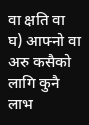वा क्षति वा
घ) आफ्नो वा अरु कसैको लागि कुनै लाभ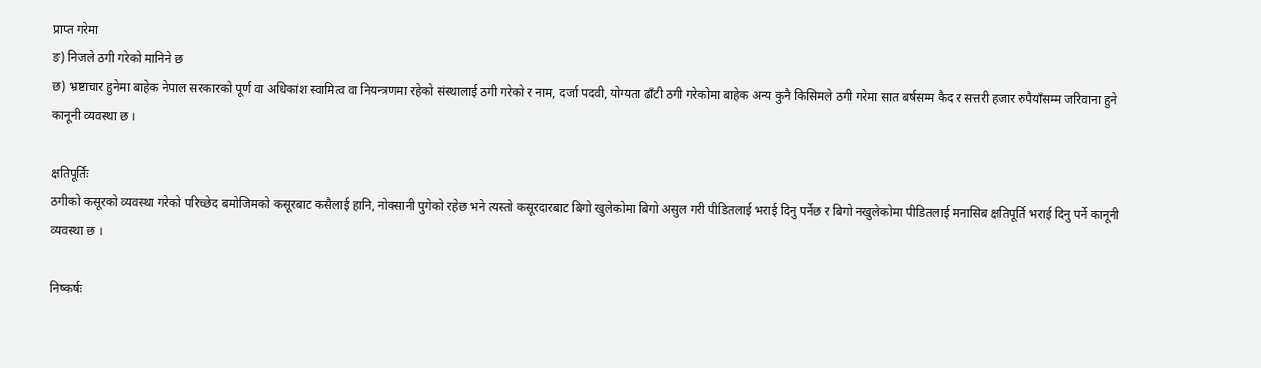प्राप्त गरेमा
ङ) निजले ठगी गरेको मानिने छ
छ) भ्रष्टाचार हुनेमा बाहेक नेपाल सरकारको पूर्ण वा अधिकांश स्वामित्व वा नियन्त्रणमा रहेको संस्थालाई ठगी गरेको र नाम, दर्जा पदवी, योग्यता ढाँटी ठगी गरेकोमा बाहेक अन्य कुनै किसिमले ठगी गरेमा सात बर्षसम्म कैद र सत्तरी हजार रुपैयाँसम्म जरिवाना हुने कानूनी व्यवस्था छ ।

क्षतिपूर्तिः
ठगीको कसूरको व्यवस्था गरेको परिच्छेद बमोजिमको कसूरबाट कसैलाई हानि, नोक्सानी पुगेको रहेछ भने त्यस्तो कसूरदारबाट बिगो खुलेकोमा बिगो असुल गरी पीडितलाई भराई दिनु पर्नेछ र बिगो नखुलेकोमा पीडितलाई मनासिब क्षतिपूर्ति भराई दिनु पर्ने कानूनी व्यवस्था छ ।

निष्कर्षः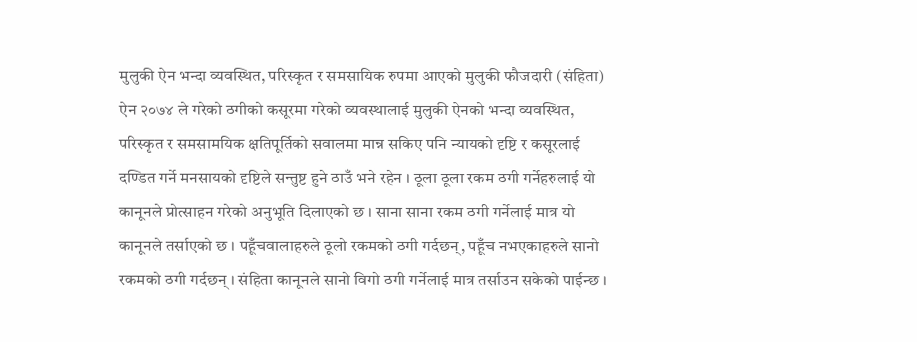मुलुकी ऐन भन्दा व्यवस्थित, परिस्कृत र समसायिक रुपमा आएको मुलुकी फौजदारी (संहिता) ऐन २०७४ ले गरेको ठगीको कसूरमा गरेको व्यवस्थालाई मुलुकी ऐनको भन्दा व्यवस्थित, परिस्कृत र समसामयिक क्षतिपूर्तिको सवालमा मान्न सकिए पनि न्यायको दृष्टि र कसूरलाई दण्डित गर्ने मनसायको दृष्टिले सन्तुष्ट हुने ठाउँ भने रहेन । ठूला ठूला रकम ठगी गर्नेहरुलाई यो कानूनले प्रोत्साहन गरेको अनुभूति दिलाएको छ । साना साना रकम ठगी गर्नेलाई मात्र यो कानूनले तर्साएको छ । पहूँचवालाहरुले ठूलो रकमको ठगी गर्दछन्, पहूँच नभएकाहरुले सानो रकमको ठगी गर्दछन् । संहिता कानूनले सानो विगो ठगी गर्नेलाई मात्र तर्साउन सकेको पाईन्छ ।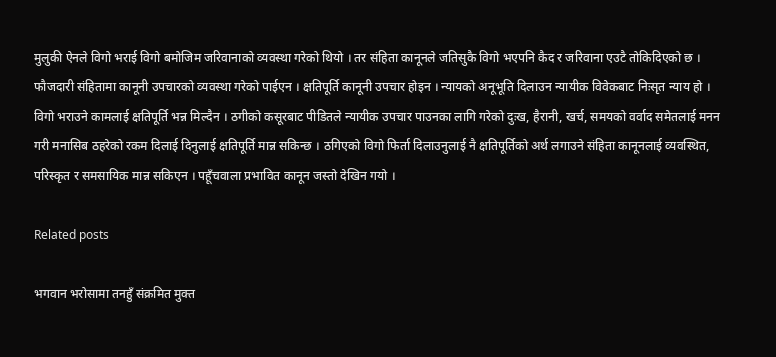मुलुकी ऐनले विगो भराई विगो बमोजिम जरिवानाको व्यवस्था गरेको थियो । तर संहिता कानूनले जतिसुकै विगो भएपनि कैद र जरिवाना एउटै तोकिदिएको छ । फौजदारी संहितामा कानूनी उपचारको व्यवस्था गरेको पाईएन । क्षतिपूर्ति कानूनी उपचार होइन । न्यायको अनूभूति दिलाउन न्यायीक विवेकबाट निःसृत न्याय हो । विगो भराउने कामलाई क्षतिपूर्ति भन्न मिल्दैन । ठगीको कसूरबाट पीडितले न्यायीक उपचार पाउनका लागि गरेको दुःख, हैरानी, खर्च, समयको वर्वाद समेतलाई मनन गरी मनासिब ठहरेको रकम दिलाई दिनुलाई क्षतिपूर्ति मान्न सकिन्छ । ठगिएको विगो फिर्ता दिलाउनुलाई नै क्षतिपूर्तिको अर्थ लगाउने संहिता कानूनलाई व्यवस्थित, परिस्कृत र समसायिक मान्न सकिएन । पहूँचवाला प्रभावित कानून जस्तो देखिन गयो ।

Related posts

भगवान भरोसामा तनहुँ संक्रमित मुक्त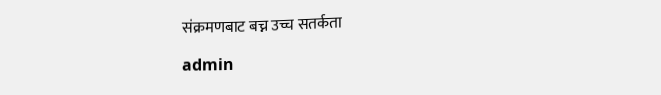संक्रमणबाट बच्न उच्च सतर्कता

admin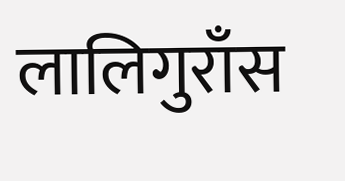लालिगुराँस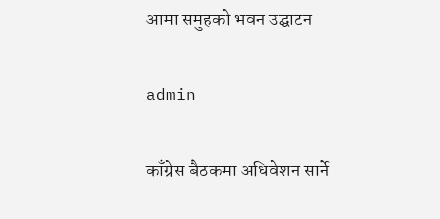आमा समुहको भवन उद्घाटन

admin

काँग्रेस बैठकमा अधिवेशन सार्ने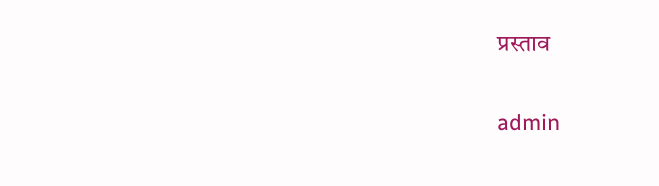प्रस्ताव

admin